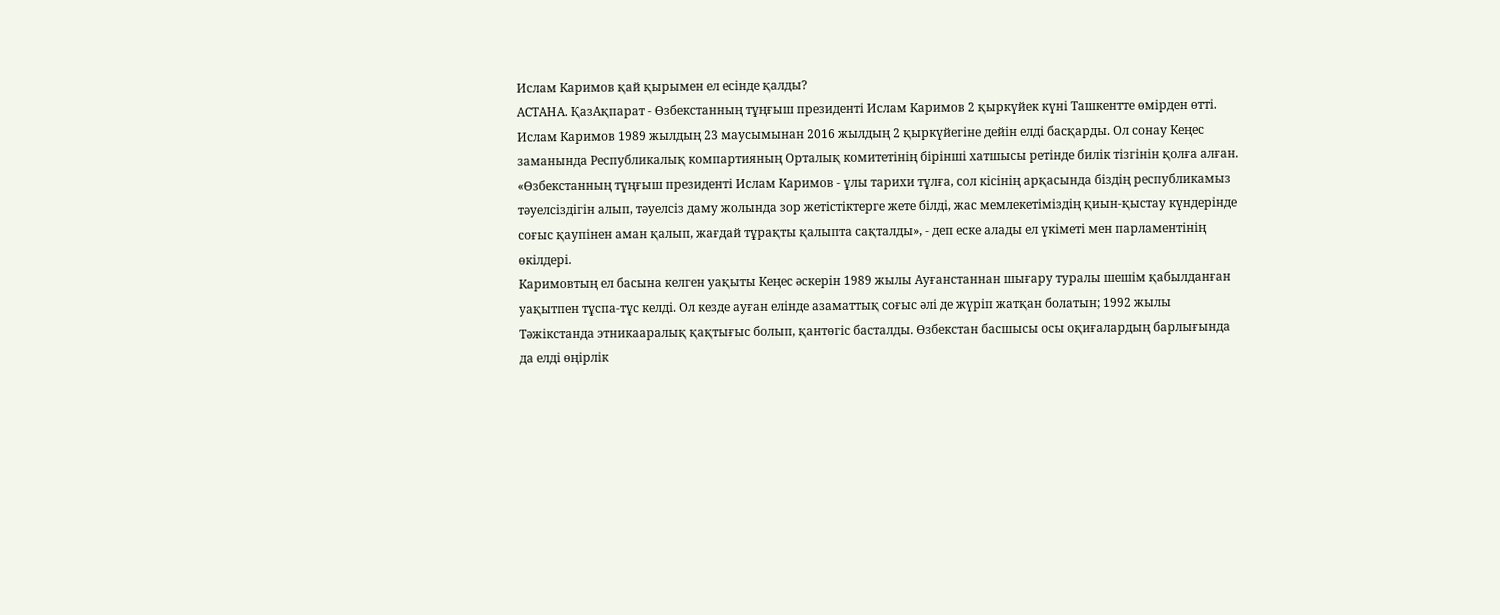Ислам Каримов қай қырымен ел есінде қалды?
АСТАНА. ҚазАқпарат - Өзбекстанның тұңғыш президенті Ислам Каримов 2 қыркүйек күні Ташкентте өмірден өтті.
Ислам Каримов 1989 жылдың 23 маусымынан 2016 жылдың 2 қыркүйегіне дейін елді басқарды. Ол сонау Кеңес заманында Республикалық компартияның Орталық комитетінің бірінші хатшысы ретінде билік тізгінін қолға алған.
«Өзбекстанның тұңғыш президенті Ислам Каримов - ұлы тарихи тұлға, сол кісінің арқасында біздің республикамыз тәуелсіздігін алып, тәуелсіз даму жолында зор жетістіктерге жете білді, жас мемлекетіміздің қиын-қыстау күндерінде соғыс қаупінен аман қалып, жағдай тұрақты қалыпта сақталды», - деп еске алады ел үкіметі мен парламентінің өкілдері.
Каримовтың ел басына келген уақыты Кеңес әскерін 1989 жылы Ауғанстаннан шығару туралы шешім қабылданған уақытпен тұспа-тұс келді. Ол кезде ауған елінде азаматтық соғыс әлі де жүріп жатқан болатын; 1992 жылы Тәжікстанда этникааралық қақтығыс болып, қантөгіс басталды. Өзбекстан басшысы осы оқиғалардың барлығында да елді өңірлік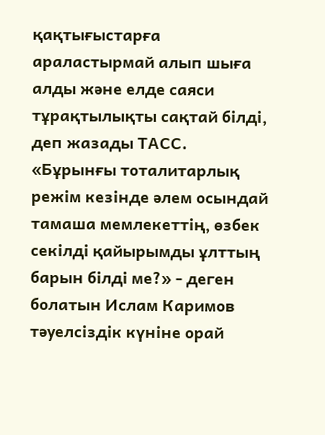қақтығыстарға араластырмай алып шыға алды және елде саяси тұрақтылықты сақтай білді, деп жазады ТАСС.
«Бұрынғы тоталитарлық режім кезінде әлем осындай тамаша мемлекеттің, өзбек секілді қайырымды ұлттың барын білді ме?» - деген болатын Ислам Каримов тәуелсіздік күніне орай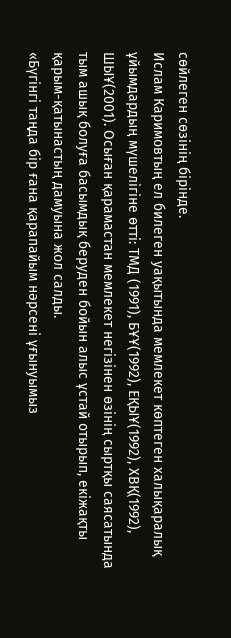сөйлеген сөзінің бірінде.
Ислам Каримовтың ел билеген уақытында мемлекет көптеген халықаралық ұйымдардың мүшелігіне өтті: ТМД (1991), БҰҰ(1992), ЕҚЫҰ(1992), ХВҚ(1992), ШЫҰ(2001). Осыған қарамастан мемлекет негізінен өзінің сыртқы саясатында тым ашық болуға басымдық беруден бойын алыс ұстай отырып, екіжақты қарым-қатынастың дамуына жол салды.
«Бүгінгі таңда бір ғана қарапайым нәрсені ұғынуымыз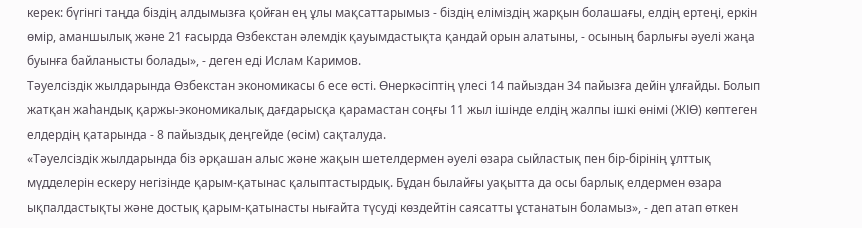керек: бүгінгі таңда біздің алдымызға қойған ең ұлы мақсаттарымыз - біздің еліміздің жарқын болашағы, елдің ертеңі, еркін өмір, аманшылық және 21 ғасырда Өзбекстан әлемдік қауымдастықта қандай орын алатыны, - осының барлығы әуелі жаңа буынға байланысты болады», - деген еді Ислам Каримов.
Тәуелсіздік жылдарында Өзбекстан экономикасы 6 есе өсті. Өнеркәсіптің үлесі 14 пайыздан 34 пайызға дейін ұлғайды. Болып жатқан жаһандық қаржы-экономикалық дағдарысқа қарамастан соңғы 11 жыл ішінде елдің жалпы ішкі өнімі (ЖІӨ) көптеген елдердің қатарында - 8 пайыздық деңгейде (өсім) сақталуда.
«Тәуелсіздік жылдарында біз әрқашан алыс және жақын шетелдермен әуелі өзара сыйластық пен бір-бірінің ұлттық мүдделерін ескеру негізінде қарым-қатынас қалыптастырдық. Бұдан былайғы уақытта да осы барлық елдермен өзара ықпалдастықты және достық қарым-қатынасты нығайта түсуді көздейтін саясатты ұстанатын боламыз», - деп атап өткен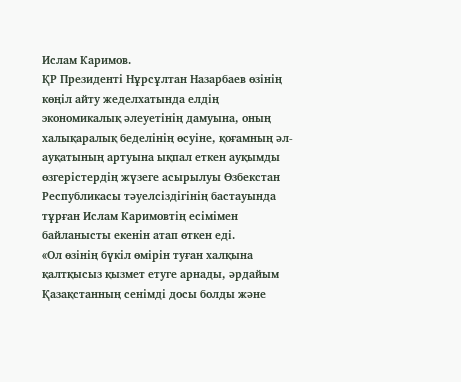Ислам Каримов.
ҚР Президенті Нұрсұлтан Назарбаев өзінің көңіл айту жеделхатында елдің экономикалық әлеуетінің дамуына, оның халықаралық беделінің өсуіне, қоғамның әл-ауқатының артуына ықпал еткен ауқымды өзгерістердің жүзеге асырылуы Өзбекстан Республикасы тәуелсіздігінің бастауында тұрған Ислам Каримовтің есімімен байланысты екенін атап өткен еді.
«Ол өзінің бүкіл өмірін туған халқына қалтқысыз қызмет етуге арнады, әрдайым Қазақстанның сенімді досы болды және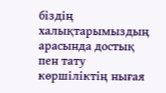біздің халықтарымыздың арасында достық пен тату көршіліктің нығая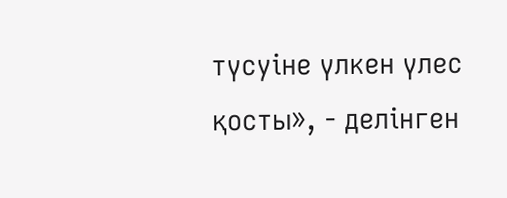түсуіне үлкен үлес қосты», - делінген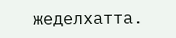жеделхатта.